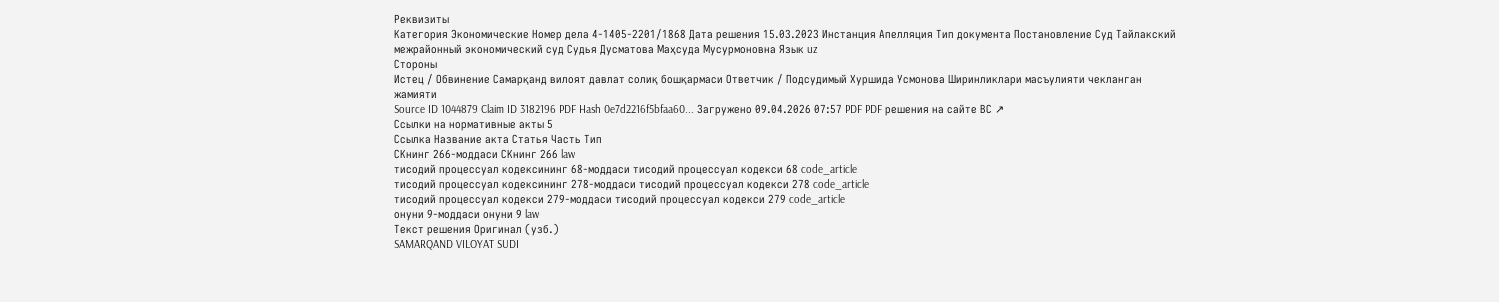Реквизиты
Категория Экономические Номер дела 4-1405-2201/1868 Дата решения 15.03.2023 Инстанция Апелляция Тип документа Постановление Суд Тайлакский межрайонный экономический суд Судья Дусматова Маҳсуда Мусурмоновна Язык uz
Стороны
Истец / Обвинение Самарқанд вилоят давлат солиқ бошқармаси Ответчик / Подсудимый Хуршида Усмонова Ширинликлари масъулияти чекланган жамияти
Source ID 1044879 Claim ID 3182196 PDF Hash 0e7d2216f5bfaa60... Загружено 09.04.2026 07:57 PDF PDF решения на сайте ВС ↗
Ссылки на нормативные акты 5
Ссылка Название акта Статья Часть Тип
СКнинг 266-моддаси СКнинг 266 law
тисодий процессуал кодексининг 68-моддаси тисодий процессуал кодекси 68 code_article
тисодий процессуал кодексининг 278-моддаси тисодий процессуал кодекси 278 code_article
тисодий процессуал кодекси 279-моддаси тисодий процессуал кодекси 279 code_article
онуни 9-моддаси онуни 9 law
Текст решения Оригинал (узб.)
SAMARQAND VILOYAT SUDI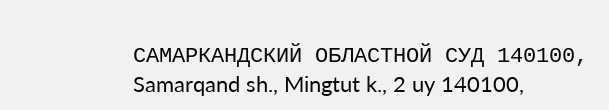САМАРКАНДСКИЙ ОБЛАСТНОЙ СУД 140100, Samarqand sh., Mingtut k., 2 uy 140100,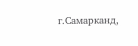г.Самарканд,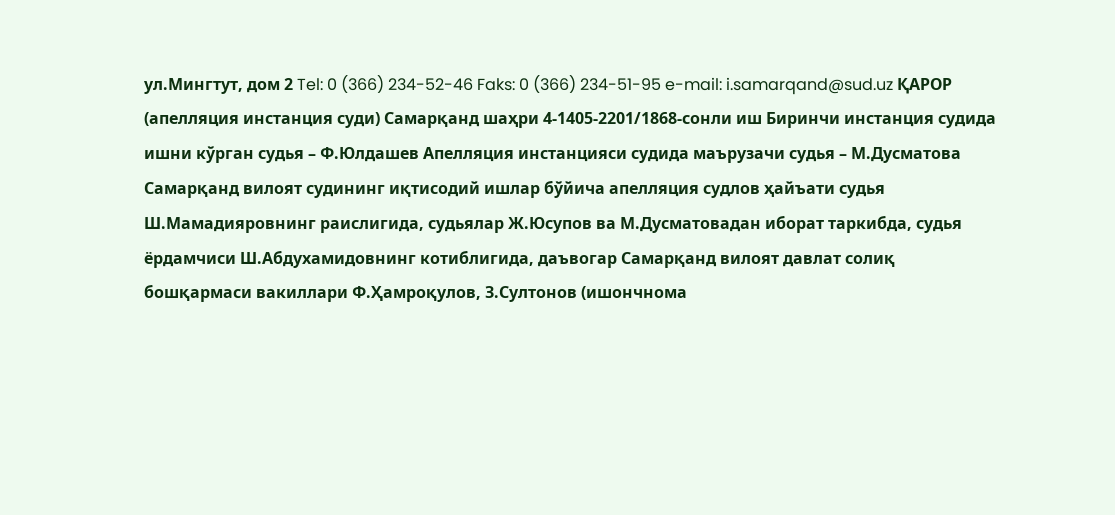ул.Мингтут, дом 2 Tel: 0 (366) 234-52-46 Faks: 0 (366) 234-51-95 e-mail: i.samarqand@sud.uz ҚАРОР (апелляция инстанция суди) Самарқанд шаҳри 4-1405-2201/1868-сонли иш Биринчи инстанция судида ишни кўрган судья – Ф.Юлдашев Апелляция инстанцияси судида маърузачи судья – М.Дусматова Самарқанд вилоят судининг иқтисодий ишлар бўйича апелляция судлов ҳайъати судья Ш.Мамадияровнинг раислигида, судьялар Ж.Юсупов ва М.Дусматовадан иборат таркибда, судья ёрдамчиси Ш.Абдухамидовнинг котиблигида, даъвогар Самарқанд вилоят давлат солиқ бошқармаси вакиллари Ф.Ҳамроқулов, З.Султонов (ишончнома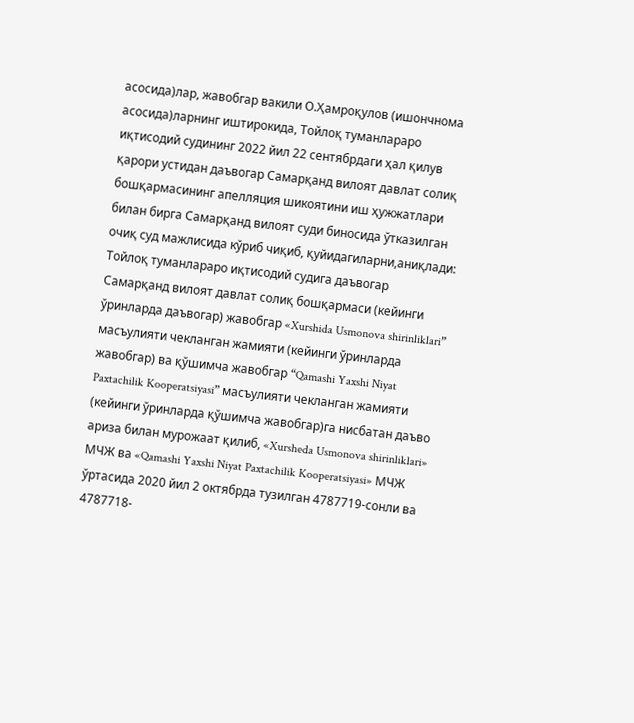асосида)лар, жавобгар вакили О.Ҳамроқулов (ишончнома асосида)ларнинг иштирокида, Тойлоқ туманлараро иқтисодий судининг 2022 йил 22 сентябрдаги ҳал қилув қарори устидан даъвогар Самарқанд вилоят давлат солиқ бошқармасининг апелляция шикоятини иш ҳужжатлари билан бирга Самарқанд вилоят суди биносида ўтказилган очиқ суд мажлисида кўриб чиқиб, қуйидагиларни,аниқлади: Тойлоқ туманлараро иқтисодий судига даъвогар Самарқанд вилоят давлат солиқ бошқармаси (кейинги ўринларда даъвогар) жавобгар «Xurshida Usmonova shirinliklari” масъулияти чекланган жамияти (кейинги ўринларда жавобгар) ва қўшимча жавобгар “Qamashi Yaxshi Niyat Paxtachilik Kooperatsiyasi” масъулияти чекланган жамияти (кейинги ўринларда қўшимча жавобгар)га нисбатан даъво ариза билан мурожаат қилиб, «Xursheda Usmonova shirinliklari» МЧЖ ва «Qamashi Yaxshi Niyat Paxtachilik Kooperatsiyasi» МЧЖ ўртасида 2020 йил 2 октябрда тузилган 4787719-сонли ва 4787718-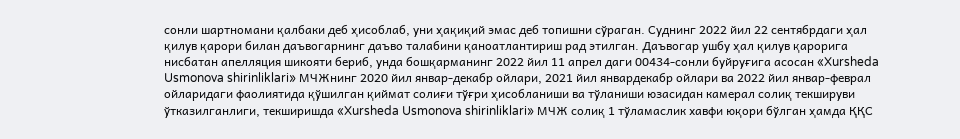сонли шартномани қалбаки деб ҳисоблаб, уни ҳақиқий эмас деб топишни сўраган. Суднинг 2022 йил 22 сентябрдаги ҳал қилув қарори билан даъвогарнинг даъво талабини қаноатлантириш рад этилган. Даъвогар ушбу ҳал қилув қарорига нисбатан апелляция шикояти бериб, унда бошқарманинг 2022 йил 11 апрел даги 00434-сонли буйруғига асосан «Xursheda Usmonova shirinliklari» МЧЖнинг 2020 йил январ-декабр ойлари, 2021 йил январдекабр ойлари ва 2022 йил январ-феврал ойларидаги фаолиятида қўшилган қиймат солиғи тўғри ҳисобланиши ва тўланиши юзасидан камерал солиқ текшируви ўтказилганлиги, текширишда «Xursheda Usmonova shirinliklari» МЧЖ солиқ 1 тўламаслик хавфи юқори бўлган ҳамда ҚҚС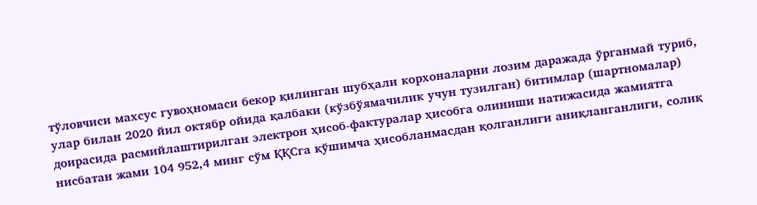тўловчиси махсус гувоҳномаси бекор қилинган шубҳали корхоналарни лозим даражада ўрганмай туриб, улар билан 2020 йил октябр ойида қалбаки (кўзбўямачилик учун тузилган) битимлар (шартномалар) доирасида расмийлаштирилган электрон ҳисоб-фактуралар ҳисобга олиниши натижасида жамиятга нисбатан жами 104 952,4 минг сўм ҚҚСга қўшимча ҳисобланмасдан қолганлиги аниқланганлиги, солиқ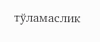тўламаслик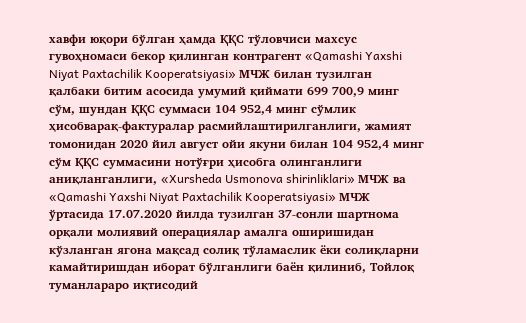хавфи юқори бўлган ҳамда ҚҚС тўловчиси махсус гувоҳномаси бекор қилинган контрагент «Qamashi Yaxshi Niyat Paxtachilik Kooperatsiyasi» МЧЖ билан тузилган қалбаки битим асосида умумий қиймати 699 700,9 минг сўм, шундан ҚҚС суммаси 104 952,4 минг сўмлик ҳисобварақ-фактуралар расмийлаштирилганлиги, жамият томонидан 2020 йил август ойи якуни билан 104 952,4 минг сўм ҚҚС суммасини нотўғри ҳисобга олинганлиги аниқланганлиги, «Xursheda Usmonova shirinliklari» МЧЖ ва «Qamashi Yaxshi Niyat Paxtachilik Kooperatsiyasi» МЧЖ ўртасида 17.07.2020 йилда тузилган 37-сонли шартнома орқали молиявий операциялар амалга оширишидан кўзланган ягона мақсад солиқ тўламаслик ёки солиқларни камайтиришдан иборат бўлганлиги баён қилиниб, Тойлоқ туманлараро иқтисодий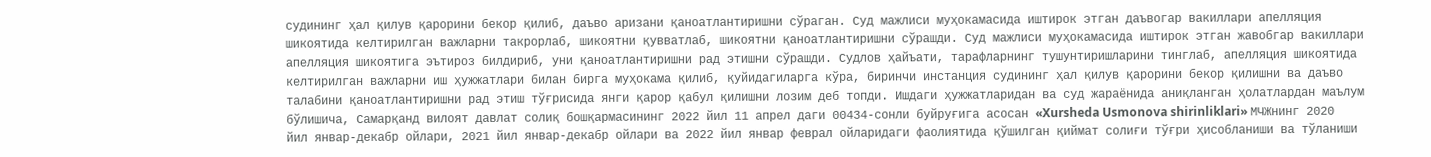судининг ҳал қилув қарорини бекор қилиб, даъво аризани қаноатлантиришни сўраган. Суд мажлиси муҳокамасида иштирок этган даъвогар вакиллари апелляция шикоятида келтирилган важларни такрорлаб, шикоятни қувватлаб, шикоятни қаноатлантиришни сўрашди. Суд мажлиси муҳокамасида иштирок этган жавобгар вакиллари апелляция шикоятига эътироз билдириб, уни қаноатлантиришни рад этишни сўрашди. Судлов ҳайъати, тарафларнинг тушунтиришларини тинглаб, апелляция шикоятида келтирилган важларни иш ҳужжатлари билан бирга муҳокама қилиб, қуйидагиларга кўра, биринчи инстанция судининг ҳал қилув қарорини бекор қилишни ва даъво талабини қаноатлантиришни рад этиш тўғрисида янги қарор қабул қилишни лозим деб топди. Ишдаги ҳужжатларидан ва суд жараёнида аниқланган ҳолатлардан маълум бўлишича, Самарқанд вилоят давлат солиқ бошқармасининг 2022 йил 11 апрел даги 00434-сонли буйруғига асосан «Xursheda Usmonova shirinliklari» МЧЖнинг 2020 йил январ-декабр ойлари, 2021 йил январ-декабр ойлари ва 2022 йил январ феврал ойларидаги фаолиятида қўшилган қиймат солиғи тўғри ҳисобланиши ва тўланиши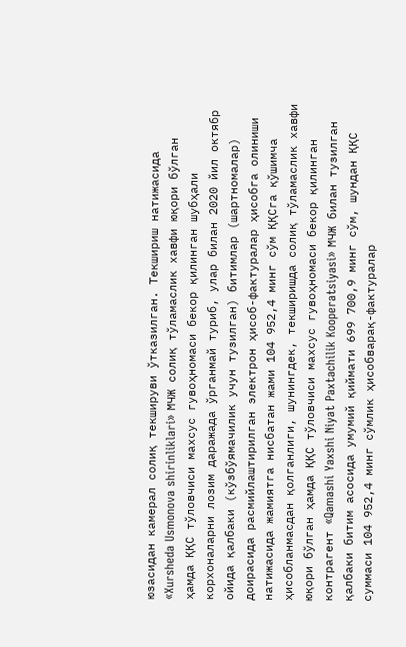юзасидан камерал солиқ текшируви ўтказилган. Текшириш натижасида «Xursheda Usmonova shirinliklari» МЧЖ солиқ тўламаслик хавфи юқори бўлган ҳамда ҚҚС тўловчиси махсус гувоҳномаси бекор қилинган шубҳали корхоналарни лозим даражада ўрганмай туриб, улар билан 2020 йил октябр ойида қалбаки (кўзбўямачилик учун тузилган) битимлар (шартномалар) доирасида расмийлаштирилган электрон ҳисоб-фактуралар ҳисобга олиниши натижасида жамиятга нисбатан жами 104 952,4 минг сўм ҚҚСга қўшимча ҳисобланмасдан қолганлиги, шунингдек, текширишда солиқ тўламаслик хавфи юқори бўлган ҳамда ҚҚС тўловчиси махсус гувоҳномаси бекор қилинган контрагент «Qamashi Yaxshi Niyat Paxtachilik Kooperatsiyasi» МЧЖ билан тузилган қалбаки битим асосида умумий қиймати 699 700,9 минг сўм, шундан ҚҚС суммаси 104 952,4 минг сўмлик ҳисобварақ-фактуралар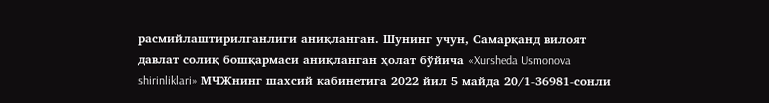расмийлаштирилганлиги аниқланган. Шунинг учун, Самарқанд вилоят давлат солиқ бошқармаси аниқланган ҳолат бўйича «Xursheda Usmonova shirinliklari» МЧЖнинг шахсий кабинетига 2022 йил 5 майда 20/1-36981-сонли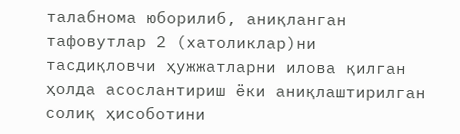талабнома юборилиб, аниқланган тафовутлар 2 (хатоликлар)ни тасдиқловчи ҳужжатларни илова қилган ҳолда асослантириш ёки аниқлаштирилган солиқ ҳисоботини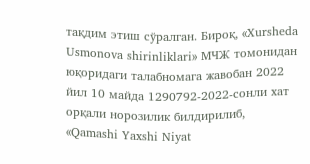тақдим этиш сўралган. Бироқ, «Xursheda Usmonova shirinliklari» МЧЖ томонидан юқоридаги талабномага жавобан 2022 йил 10 майда 1290792-2022-сонли хат орқали норозилик билдирилиб, «Qamashi Yaxshi Niyat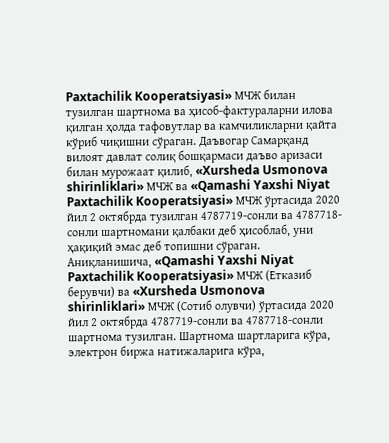Paxtachilik Kooperatsiyasi» МЧЖ билан тузилган шартнома ва ҳисоб-фактураларни илова қилган ҳолда тафовутлар ва камчиликларни қайта кўриб чиқишни сўраган. Даъвогар Самарқанд вилоят давлат солиқ бошқармаси даъво аризаси билан мурожаат қилиб, «Xursheda Usmonova shirinliklari» МЧЖ ва «Qamashi Yaxshi Niyat Paxtachilik Kooperatsiyasi» МЧЖ ўртасида 2020 йил 2 октябрда тузилган 4787719-сонли ва 4787718-сонли шартномани қалбаки деб ҳисоблаб, уни ҳақиқий эмас деб топишни сўраган. Аниқланишича, «Qamashi Yaxshi Niyat Paxtachilik Kooperatsiyasi» МЧЖ (Етказиб берувчи) ва «Xursheda Usmonova shirinliklari» МЧЖ (Сотиб олувчи) ўртасида 2020 йил 2 октябрда 4787719-сонли ва 4787718-сонли шартнома тузилган. Шартнома шартларига кўра, электрон биржа натижаларига кўра,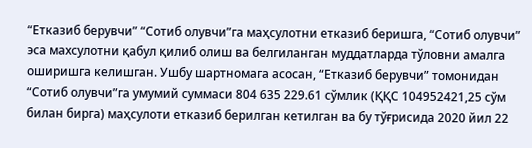“Етказиб берувчи” “Сотиб олувчи”га маҳсулотни етказиб беришга, “Сотиб олувчи” эса махсулотни қабул қилиб олиш ва белгиланган муддатларда тўловни амалга оширишга келишган. Ушбу шартномага асосан, “Етказиб берувчи” томонидан “Сотиб олувчи”га умумий суммаси 804 635 229.61 сўмлик (ҚҚС 104952421,25 сўм билан бирга) маҳсулоти етказиб берилган кетилган ва бу тўғрисида 2020 йил 22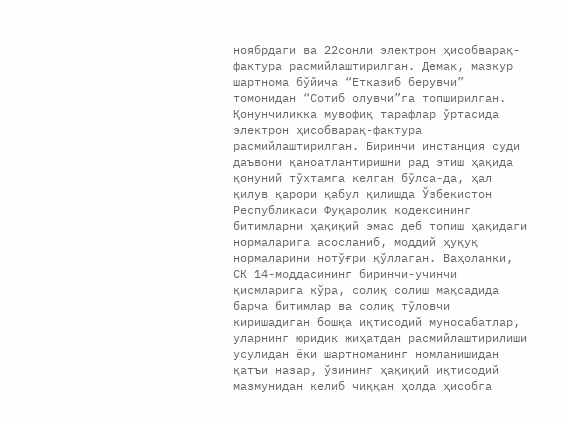ноябрдаги ва 22сонли электрон ҳисобварақ-фактура расмийлаштирилган. Демак, мазкур шартнома бўйича “Етказиб берувчи” томонидан “Сотиб олувчи”га топширилган. Қонунчиликка мувофиқ тарафлар ўртасида электрон ҳисобварақ-фактура расмийлаштирилган. Биринчи инстанция суди даъвони қаноатлантиришни рад этиш ҳақида қонуний тўхтамга келган бўлса-да, ҳал қилув қарори қабул қилишда Ўзбекистон Республикаси Фуқаролик кодексининг битимларни ҳақиқий эмас деб топиш ҳақидаги нормаларига асосланиб, моддий ҳуқуқ нормаларини нотўғри қўллаган. Ваҳоланки, СК 14-моддасининг биринчи-учинчи қисмларига кўра, солиқ солиш мақсадида барча битимлар ва солиқ тўловчи киришадиган бошқа иқтисодий муносабатлар, уларнинг юридик жиҳатдан расмийлаштирилиши усулидан ёки шартноманинг номланишидан қатъи назар, ўзининг ҳақиқий иқтисодий мазмунидан келиб чиққан ҳолда ҳисобга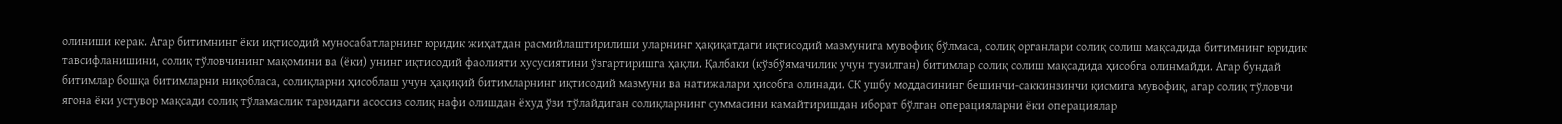олиниши керак. Агар битимнинг ёки иқтисодий муносабатларнинг юридик жиҳатдан расмийлаштирилиши уларнинг ҳақиқатдаги иқтисодий мазмунига мувофиқ бўлмаса, солиқ органлари солиқ солиш мақсадида битимнинг юридик тавсифланишини, солиқ тўловчининг мақомини ва (ёки) унинг иқтисодий фаолияти хусусиятини ўзгартиришга ҳақли. Қалбаки (кўзбўямачилик учун тузилган) битимлар солиқ солиш мақсадида ҳисобга олинмайди. Агар бундай битимлар бошқа битимларни ниқобласа, солиқларни ҳисоблаш учун ҳақиқий битимларнинг иқтисодий мазмуни ва натижалари ҳисобга олинади. СК ушбу моддасининг бешинчи-саккинзинчи қисмига мувофиқ, агар солиқ тўловчи ягона ёки устувор мақсади солиқ тўламаслик тарзидаги асоссиз солиқ нафи олишдан ёхуд ўзи тўлайдиган солиқларнинг суммасини камайтиришдан иборат бўлган операцияларни ёки операциялар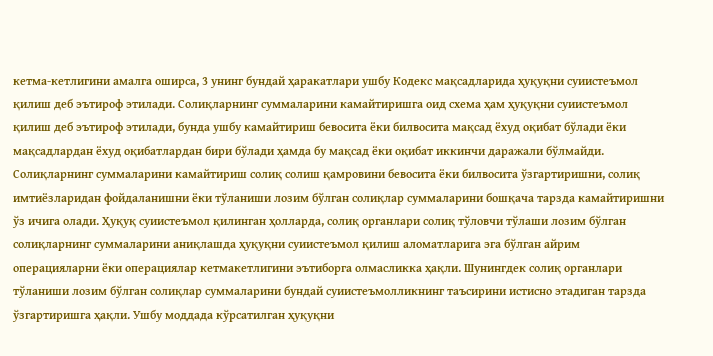кетма-кетлигини амалга оширса, 3 унинг бундай ҳаракатлари ушбу Кодекс мақсадларида ҳуқуқни суиистеъмол қилиш деб эътироф этилади. Солиқларнинг суммаларини камайтиришга оид схема ҳам ҳуқуқни суиистеъмол қилиш деб эътироф этилади, бунда ушбу камайтириш бевосита ёки билвосита мақсад ёхуд оқибат бўлади ёки мақсадлардан ёхуд оқибатлардан бири бўлади ҳамда бу мақсад ёки оқибат иккинчи даражали бўлмайди. Солиқларнинг суммаларини камайтириш солиқ солиш қамровини бевосита ёки билвосита ўзгартиришни, солиқ имтиёзларидан фойдаланишни ёки тўланиши лозим бўлган солиқлар суммаларини бошқача тарзда камайтиришни ўз ичига олади. Ҳуқуқ суиистеъмол қилинган ҳолларда, солиқ органлари солиқ тўловчи тўлаши лозим бўлган солиқларнинг суммаларини аниқлашда ҳуқуқни суиистеъмол қилиш аломатларига эга бўлган айрим операцияларни ёки операциялар кетмакетлигини эътиборга олмасликка ҳақли. Шунингдек солиқ органлари тўланиши лозим бўлган солиқлар суммаларини бундай суиистеъмолликнинг таъсирини истисно этадиган тарзда ўзгартиришга ҳақли. Ушбу моддада кўрсатилган ҳуқуқни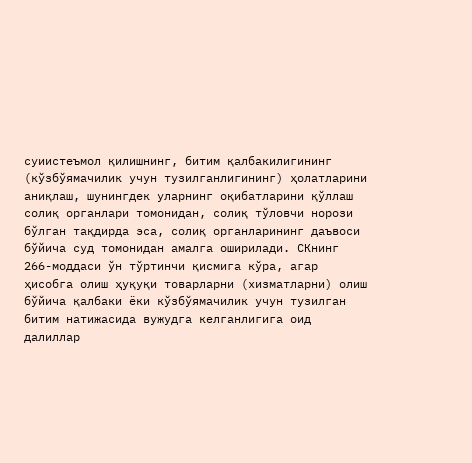суиистеъмол қилишнинг, битим қалбакилигининг (кўзбўямачилик учун тузилганлигининг) ҳолатларини аниқлаш, шунингдек уларнинг оқибатларини қўллаш солиқ органлари томонидан, солиқ тўловчи норози бўлган тақдирда эса, солиқ органларининг даъвоси бўйича суд томонидан амалга оширилади. СКнинг 266-моддаси ўн тўртинчи қисмига кўра, агар ҳисобга олиш ҳуқуқи товарларни (хизматларни) олиш бўйича қалбаки ёки кўзбўямачилик учун тузилган битим натижасида вужудга келганлигига оид далиллар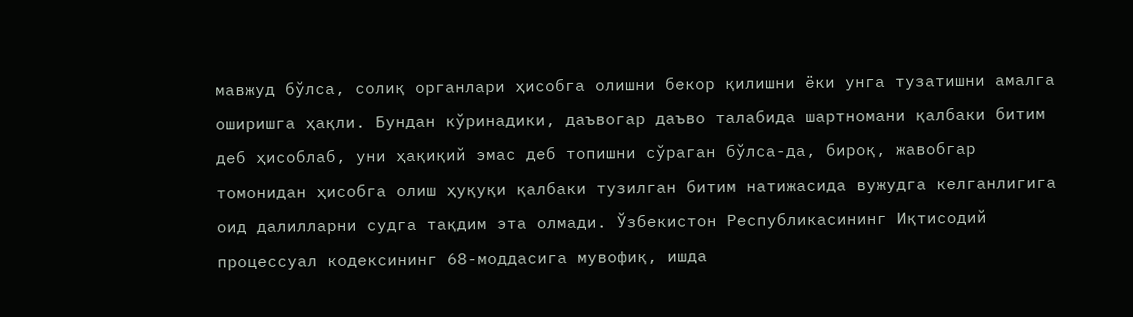мавжуд бўлса, солиқ органлари ҳисобга олишни бекор қилишни ёки унга тузатишни амалга оширишга ҳақли. Бундан кўринадики, даъвогар даъво талабида шартномани қалбаки битим деб ҳисоблаб, уни ҳақиқий эмас деб топишни сўраган бўлса-да, бироқ, жавобгар томонидан ҳисобга олиш ҳуқуқи қалбаки тузилган битим натижасида вужудга келганлигига оид далилларни судга тақдим эта олмади. Ўзбекистон Республикасининг Иқтисодий процессуал кодексининг 68-моддасига мувофиқ, ишда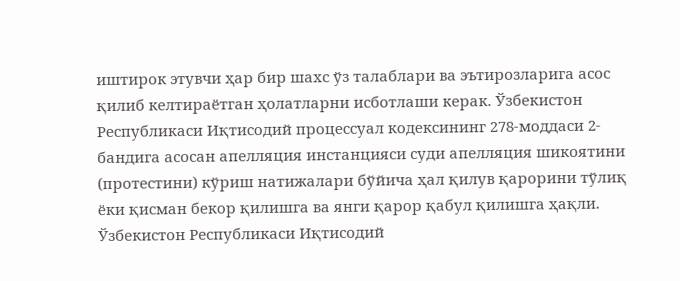иштирок этувчи ҳар бир шахс ўз талаблари ва эътирозларига асос қилиб келтираётган ҳолатларни исботлаши керак. Ўзбекистон Республикаси Иқтисодий процессуал кодексининг 278-моддаси 2-бандига асосан апелляция инстанцияси суди апелляция шикоятини (протестини) кўриш натижалари бўйича ҳал қилув қарорини тўлиқ ёки қисман бекор қилишга ва янги қарор қабул қилишга ҳақли. Ўзбекистон Республикаси Иқтисодий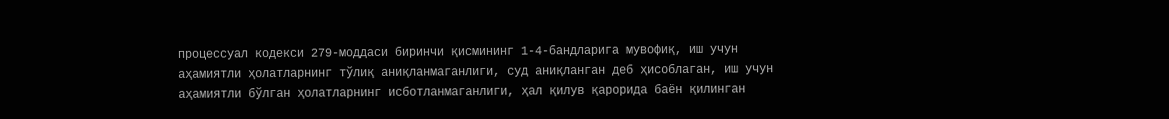процессуал кодекси 279-моддаси биринчи қисмининг 1-4-бандларига мувофиқ, иш учун аҳамиятли ҳолатларнинг тўлиқ аниқланмаганлиги, суд аниқланган деб ҳисоблаган, иш учун аҳамиятли бўлган ҳолатларнинг исботланмаганлиги, ҳал қилув қарорида баён қилинган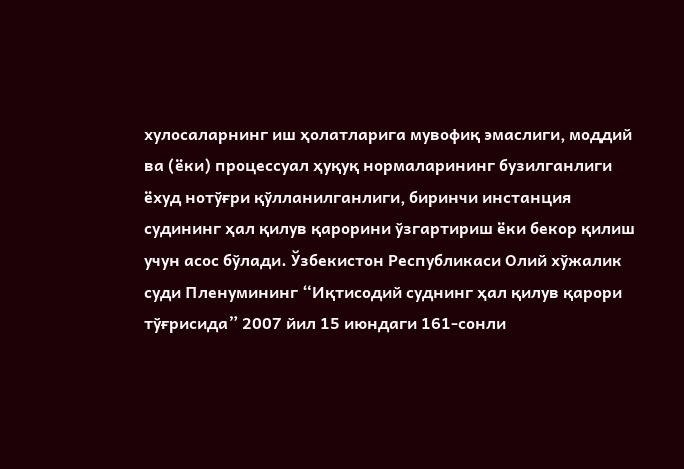хулосаларнинг иш ҳолатларига мувофиқ эмаслиги, моддий ва (ёки) процессуал ҳуқуқ нормаларининг бузилганлиги ёхуд нотўғри қўлланилганлиги, биринчи инстанция судининг ҳал қилув қарорини ўзгартириш ёки бекор қилиш учун асос бўлади. Ўзбекистон Республикаси Олий хўжалик суди Пленумининг “Иқтисодий суднинг ҳал қилув қарори тўғрисида” 2007 йил 15 июндаги 161-сонли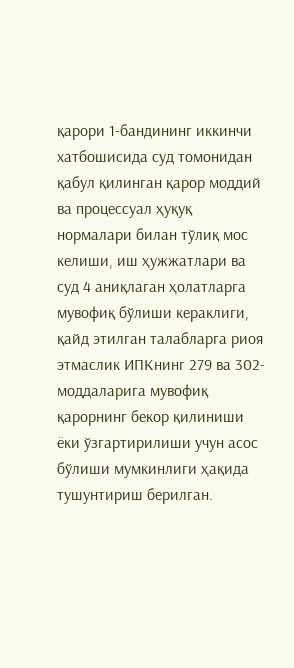қарори 1-бандининг иккинчи хатбошисида суд томонидан қабул қилинган қарор моддий ва процессуал ҳуқуқ нормалари билан тўлиқ мос келиши, иш ҳужжатлари ва суд 4 аниқлаган ҳолатларга мувофиқ бўлиши кераклиги, қайд этилган талабларга риоя этмаслик ИПКнинг 279 ва 302-моддаларига мувофиқ қарорнинг бекор қилиниши ёки ўзгартирилиши учун асос бўлиши мумкинлиги ҳақида тушунтириш берилган.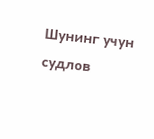Шунинг учун судлов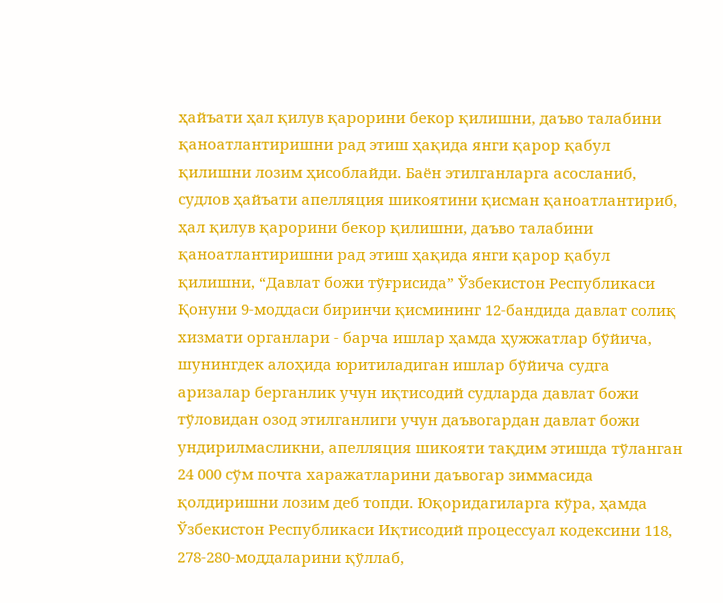ҳайъати ҳал қилув қарорини бекор қилишни, даъво талабини қаноатлантиришни рад этиш ҳақида янги қарор қабул қилишни лозим ҳисоблайди. Баён этилганларга асосланиб, судлов ҳайъати апелляция шикоятини қисман қаноатлантириб, ҳал қилув қарорини бекор қилишни, даъво талабини қаноатлантиришни рад этиш ҳақида янги қарор қабул қилишни, “Давлат божи тўғрисида” Ўзбекистон Республикаси Қонуни 9-моддаси биринчи қисмининг 12-бандида давлат солиқ хизмати органлари - барча ишлар ҳамда ҳужжатлар бўйича, шунингдек алоҳида юритиладиган ишлар бўйича судга аризалар берганлик учун иқтисодий судларда давлат божи тўловидан озод этилганлиги учун даъвогардан давлат божи ундирилмасликни, апелляция шикояти тақдим этишда тўланган 24 000 сўм почта харажатларини даъвогар зиммасида қолдиришни лозим деб топди. Юқоридагиларга кўра, ҳамда Ўзбекистон Республикаси Иқтисодий процессуал кодексини 118, 278-280-моддаларини қўллаб,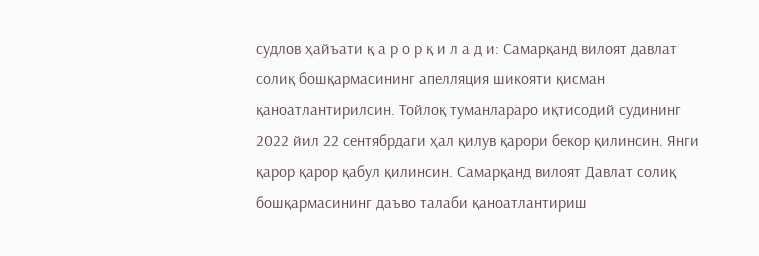судлов ҳайъати қ а р о р қ и л а д и: Самарқанд вилоят давлат солиқ бошқармасининг апелляция шикояти қисман қаноатлантирилсин. Тойлоқ туманлараро иқтисодий судининг 2022 йил 22 сентябрдаги ҳал қилув қарори бекор қилинсин. Янги қарор қарор қабул қилинсин. Самарқанд вилоят Давлат солиқ бошқармасининг даъво талаби қаноатлантириш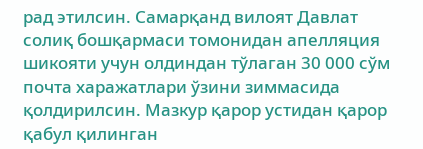рад этилсин. Самарқанд вилоят Давлат солиқ бошқармаси томонидан апелляция шикояти учун олдиндан тўлаган 30 000 сўм почта харажатлари ўзини зиммасида қолдирилсин. Мазкур қарор устидан қарор қабул қилинган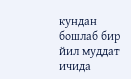кундан бошлаб бир йил муддат ичида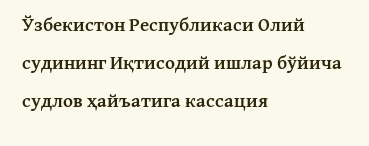Ўзбекистон Республикаси Олий судининг Иқтисодий ишлар бўйича судлов ҳайъатига кассация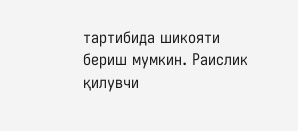тартибида шикояти бериш мумкин. Раислик қилувчи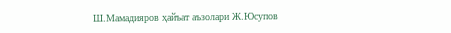Ш.Мамадияров ҳайъат аъзолари Ж.Юсупов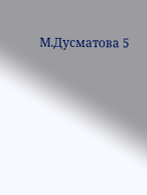М.Дусматова 5